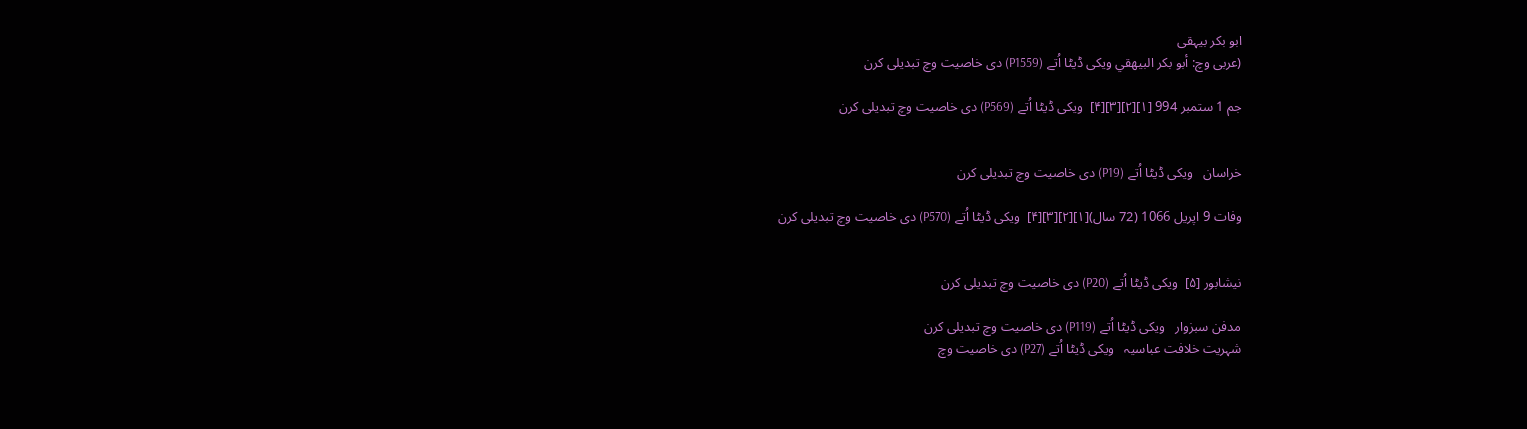ابو بکر بیہقی
(عربی وچ: أبو بكر البيهقي ویکی ڈیٹا اُتے (P1559) دی خاصیت وچ تبدیلی کرن

جم 1 ستمبر 994 [۱][۲][۳][۴]  ویکی ڈیٹا اُتے (P569) دی خاصیت وچ تبدیلی کرن


خراسان   ویکی ڈیٹا اُتے (P19) دی خاصیت وچ تبدیلی کرن

وفات 9 اپریل 1066 (72 سال)[۱][۲][۳][۴]  ویکی ڈیٹا اُتے (P570) دی خاصیت وچ تبدیلی کرن


نیشابور [۵]  ویکی ڈیٹا اُتے (P20) دی خاصیت وچ تبدیلی کرن

مدفن سبزوار   ویکی ڈیٹا اُتے (P119) دی خاصیت وچ تبدیلی کرن
شہریت خلافت عباسیہ   ویکی ڈیٹا اُتے (P27) دی خاصیت وچ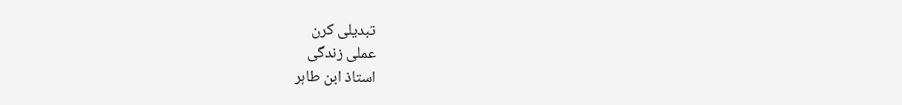تبدیلی کرن
عملی زندگی
استاذ ابن طاہر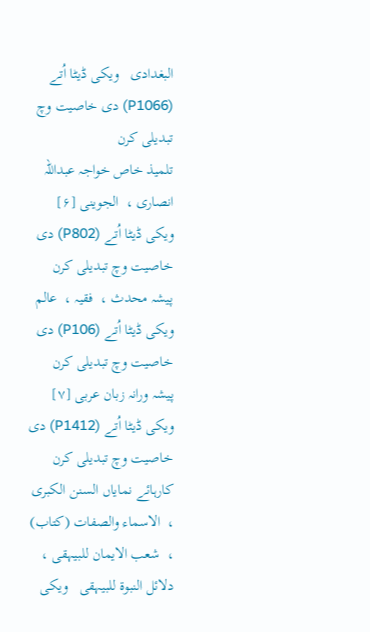البغدادی   ویکی ڈیٹا اُتے (P1066) دی خاصیت وچ تبدیلی کرن
تلمیذ خاص خواجہ عبداللہ انصاری ،  الجوینی [۶]  ویکی ڈیٹا اُتے (P802) دی خاصیت وچ تبدیلی کرن
پیشہ محدث ،  فقیہ ،  عالم   ویکی ڈیٹا اُتے (P106) دی خاصیت وچ تبدیلی کرن
پیشہ ورانہ زبان عربی [۷]  ویکی ڈیٹا اُتے (P1412) دی خاصیت وچ تبدیلی کرن
کارہائے نمایاں السنن الكبرى ،  الاسماء والصفات (کتاب) ،  شعب الایمان للبیہقی ،  دلائل النبوۃ للبیہقی   ویکی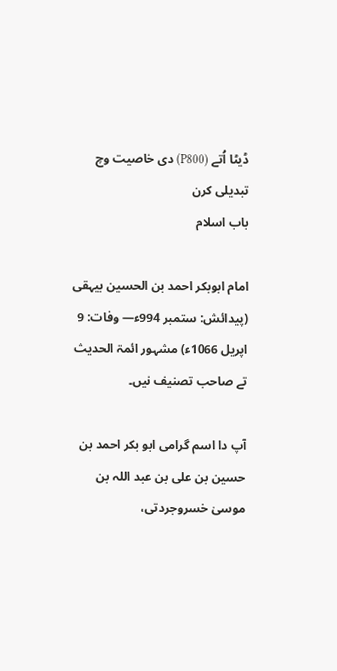ڈیٹا اُتے (P800) دی خاصیت وچ تبدیلی کرن
باب اسلام

امام ابوبکر احمد بن الحسین بیہقی (پیدائش: ستمبر 994ء— وفات: 9 اپریل 1066ء) مشہور ائمۃ الحدیث تے صاحب تصنیف نيں۔

آپ دا اسم گرامی ابو بکر احمد بن حسین بن علی بن عبد اللہ بن موسیٰ خسروجردتی،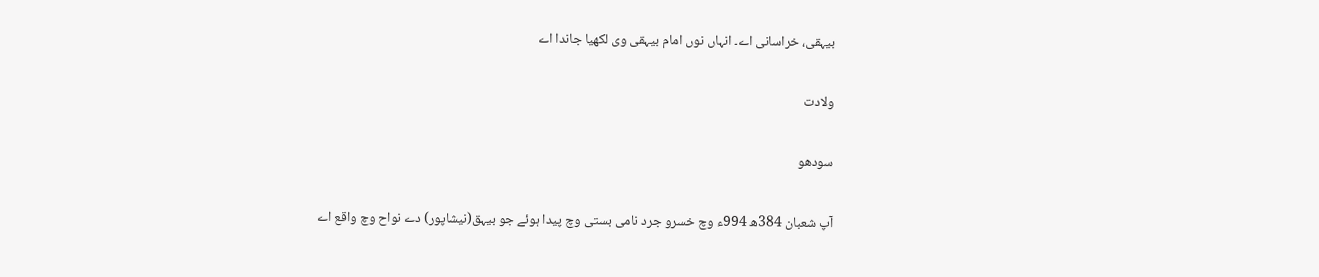بیہقی، خراسانی اے۔ انہاں نوں امام بیہقی وی لکھیا جاندا اے

ولادت

سودھو

آپ شعبان 384ھ 994ء وچ خسرو جرد نامی بستی وچ پیدا ہوئے جو بیہق(نیشاپور) دے نواح وچ واقع اے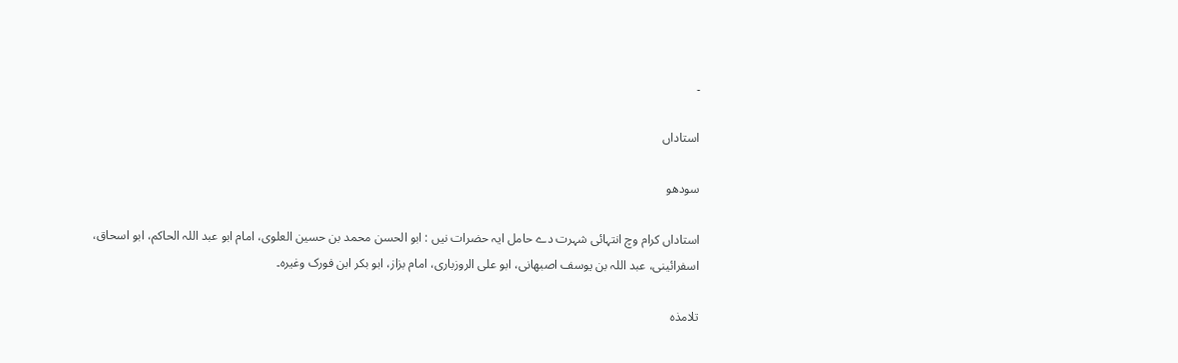۔

استاداں

سودھو

استاداں کرام وچ انتہائی شہرت دے حامل ایہ حضرات نيں : ابو الحسن محمد بن حسین العلوی، امام ابو عبد اللہ الحاکم، ابو اسحاق، اسفرائینی، عبد اللہ بن یوسف اصبھانی، ابو علی الروزباری، امام بزاز، ابو بکر ابن فورک وغیرہ۔

تلامذہ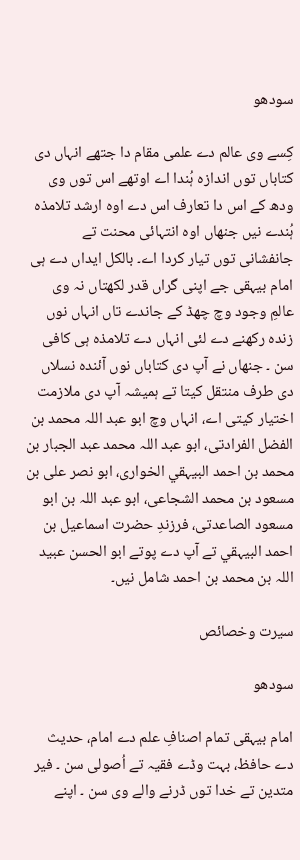سودھو

کِسے وی عالم دے علمی مقام دا جتھے انہاں دی کتاباں توں اندازہ ہُندا اے اوتھے اس توں وی ودھ کے اس دا تعارف اس دے اوہ ارشد تلامذہ ہُندے نيں جنھاں اوہ انتہائی محنت تے جانفشانی توں تیار کردا اے۔ بالکل ایداں دے ہی امام بیہقی جے اپنی گراں قدر لکھتاں نہ وی عالمِ وجود وچ چھڈ کے جاندے تاں انہاں نوں زندہ رکھنے دے لئی انہاں دے تلامذہ ہی کافی سن ۔ جنھاں نے آپ دی کتاباں نوں آئندہ نسلاں دی طرف منتقل کیتا تے ہمیشہ آپ دی ملازمت اختیار کيتی اے، انہاں وچ ابو عبد اللہ محمد بن الفضل الفرادتی، ابو عبد اللہ محمد عبد الجبار بن محمد بن احمد البیہقي الخواری، ابو نصر علی بن مسعود بن محمد الشجاعی، ابو عبد اللہ بن ابو مسعود الصاعدتی، فرزندِ حضرت اسماعیل بن احمد البیہقي تے آپ دے پوتے ابو الحسن عبید اللہ بن محمد بن احمد شامل نيں۔

سیرت وخصائص

سودھو

امام بیہقی تمام اصنافِ علم دے امام، حدیث دے حافظ، بہت وڈے فقیہ تے اُصولی سن ۔ فیر متدین تے خدا توں ڈرنے والے وی سن ۔ اپنے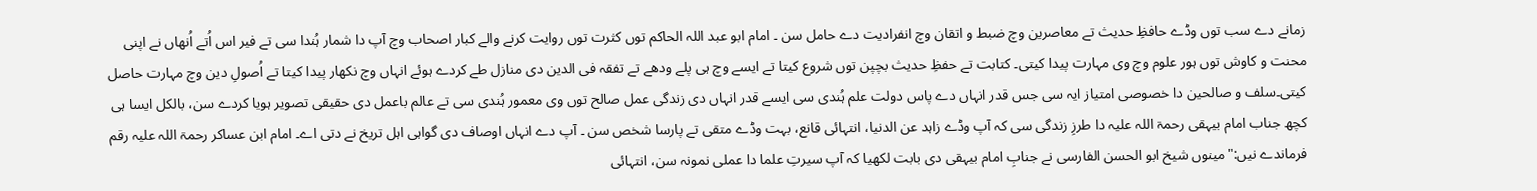زمانے دے سب توں وڈے حافظِ حدیث تے معاصرین وچ ضبط و اتقان وچ انفرادیت دے حامل سن ۔ امام ابو عبد اللہ الحاکم توں کثرت توں روایت کرنے والے کبار اصحاب وچ آپ دا شمار ہُندا سی تے فیر اس اُتے اُنھاں نے اپنی محنت و کاوش توں ہور علوم وچ وی مہارت پیدا کيتی۔ کتابت تے حفظِ حدیث بچپن توں شروع کیتا تے ايسے وچ ہی پلے ودھے تے تفقہ فی الدین دی منازل طے کردے ہوئے انہاں وچ نکھار پیدا کیتا تے اُصولِ دین وچ مہارت حاصل کيتی۔سلف و صالحین دا خصوصی امتیاز ایہ سی جس قدر انہاں دے پاس دولت علم ہُندی سی ايسے قدر انہاں دی زندگی عمل صالح توں وی معمور ہُندی سی تے عالم باعمل دی حقیقی تصویر ہويا کردے سن، بالکل ایسا ہی کچھ جناب امام بیہقی رحمۃ اللہ علیہ دا طرزِ زندگی سی کہ آپ وڈے زاہد عن الدنیا، انتہائی قانع، بہت وڈے متقی تے پارسا شخص سن ۔ آپ دے انہاں اوصاف دی گواہی اہل تریخ نے دتی اے۔ امام ابن عساکر رحمۃ اللہ علیہ رقم فرماندے نيں:"مینوں شیخ ابو الحسن الفارسی نے جنابِ امام بیہقی دی بابت لکھیا کہ آپ سیرتِ علما دا عملی نمونہ سن، انتہائی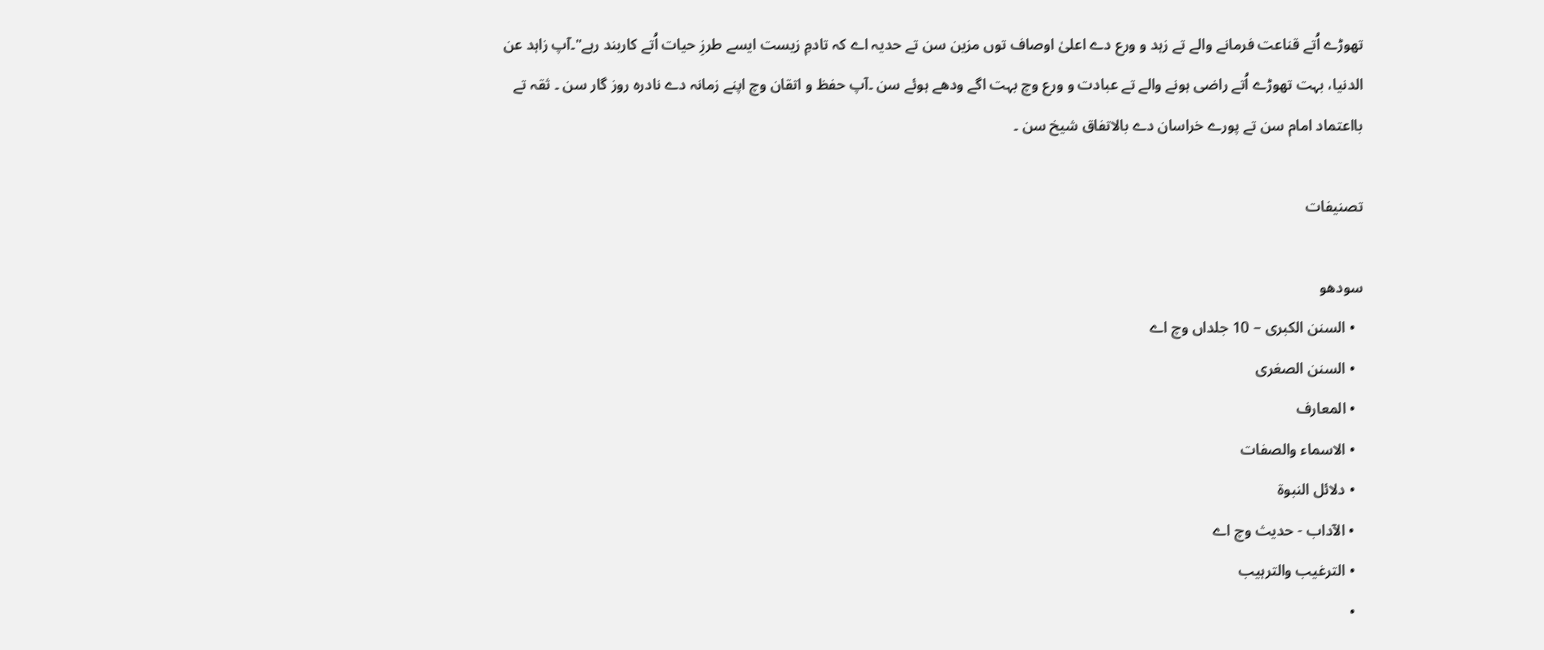تھوڑے اُتے قناعت فرمانے والے تے زہد و ورع دے اعلیٰ اوصاف توں مزین سن تے حدیہ اے کہ تادمِ زیست ايسے طرزِ حیات اُتے کاربند رہے"۔آپ زاہد عن الدنیا، بہت تھوڑے اُتے راضی ہونے والے تے عبادت و ورع وچ بہت اگے ودھے ہوئے سن ۔آپ حفظ و اتقان وچ اپنے زمانہ دے نادرہ روز گار سن ۔ ثقہ تے بااعتماد امام سن تے پورے خراسان دے بالاتفاق شیخ سن ۔

تصنیفات

سودھو
  • السنن الكبرى – 10 جلداں وچ اے
  • السنن الصغرى
  • المعارف
  • الاسماء والصفات
  • دلائل النبوة
  • الآداب - حديث وچ اے
  • الترغيب والترہيب
  •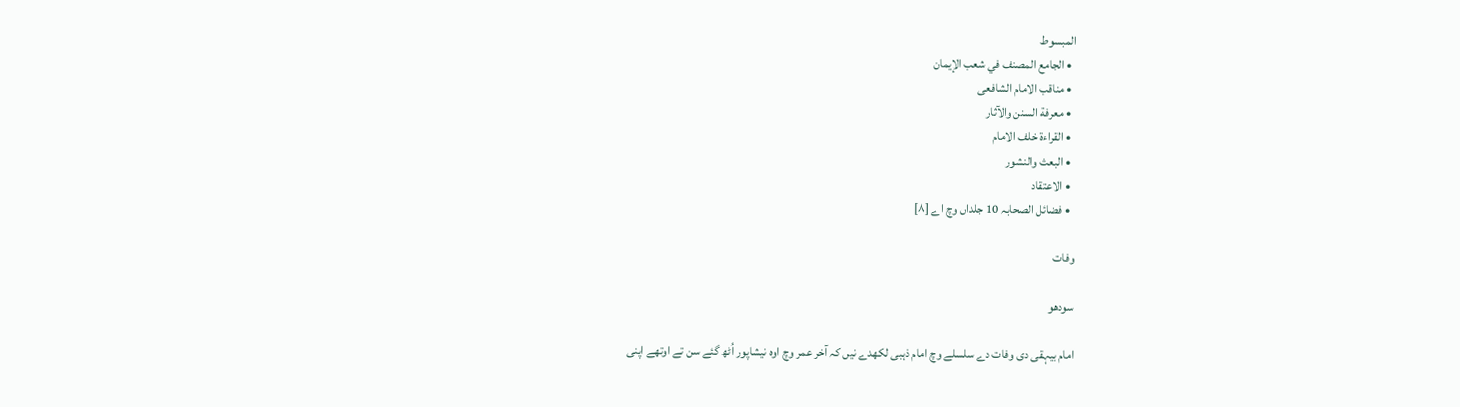المبسوط
  • الجامع المصنف في شعب الإيمان
  • مناقب الامام الشافعی
  • معرفة السنن والآثار
  • القراءة خلف الامام
  • البعث والنشور
  • الاعتقاد
  • فضائل الصحابہ 10 جلداں وچ اے [۸]

وفات

سودھو

امام بیہقی دی وفات دے سلسلے وچ امام ذہبی لکھدے نيں کہ آخر عمر وچ اوہ نیشاپور اُٹھ گئے سن تے اوتھے اپنی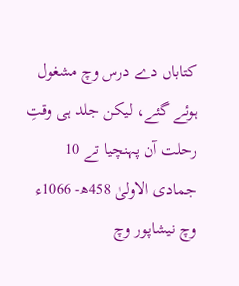کتاباں دے درس وچ مشغول ہوئے گئے، لیکن جلد ہی وقتِ رحلت آن پہنچیا تے 10 جمادی الاولیٰ 458ھ- 1066ء وچ نیشاپور وچ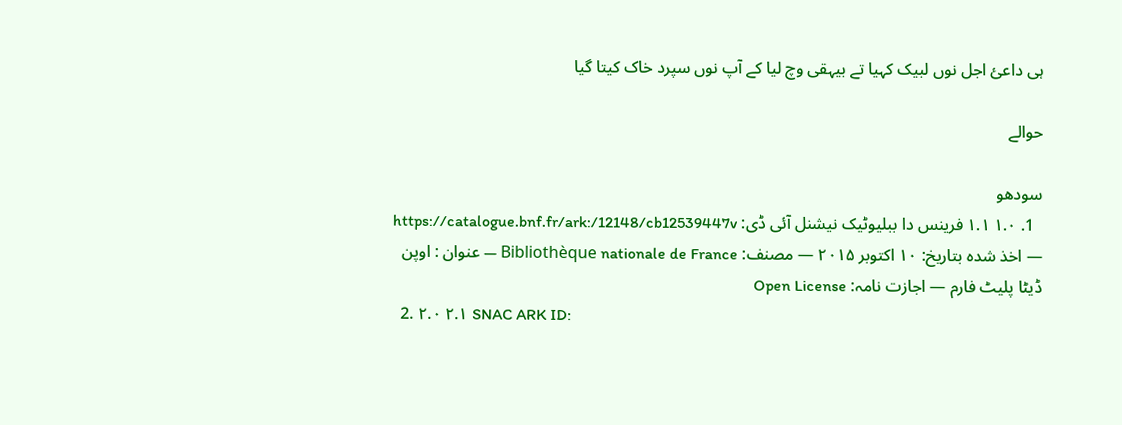ہی داعیٔ اجل نوں لبیک کہیا تے بیہقی وچ لیا کے آپ نوں سپرد خاک کیتا گیا

حوالے

سودھو
  1. ۱.۰ ۱.۱ فرینس دا ببلیوٹیک نیشنل آئی ڈی: https://catalogue.bnf.fr/ark:/12148/cb12539447v — اخذ شدہ بتاریخ: ۱۰ اکتوبر ۲۰۱۵ — مصنف: Bibliothèque nationale de France — عنوان : اوپن ڈیٹا پلیٹ فارم — اجازت نامہ: Open License
  2. ۲.۰ ۲.۱ SNAC ARK ID: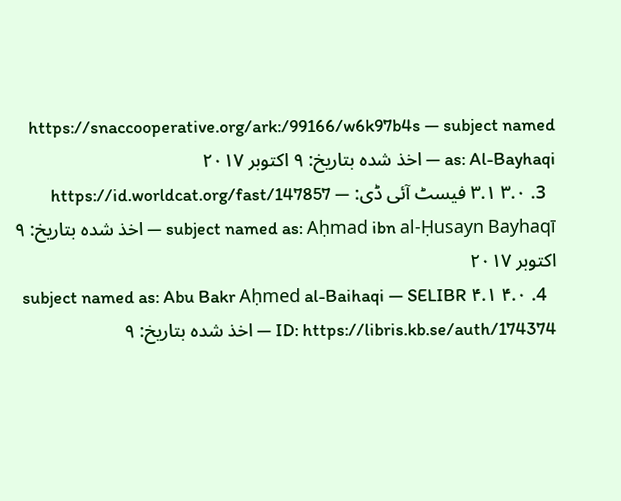https://snaccooperative.org/ark:/99166/w6k97b4s — subject named as: Al-Bayhaqi — اخذ شدہ بتاریخ: ۹ اکتوبر ۲۰۱۷
  3. ۳.۰ ۳.۱ فیسٹ آئی ڈی: https://id.worldcat.org/fast/147857 — subject named as: Aḥmad ibn al-Ḥusayn Bayhaqī — اخذ شدہ بتاریخ: ۹ اکتوبر ۲۰۱۷
  4. ۴.۰ ۴.۱ subject named as: Abu Bakr Aḥmed al-Baihaqi — SELIBR ID: https://libris.kb.se/auth/174374 — اخذ شدہ بتاریخ: ۹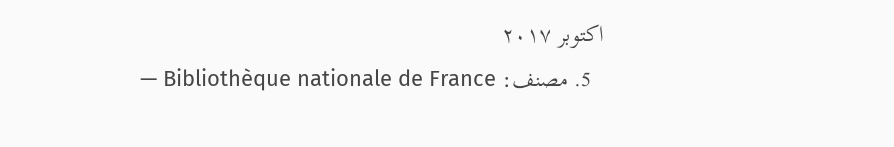اکتوبر ۲۰۱۷
  5. مصنف: Bibliothèque nationale de France —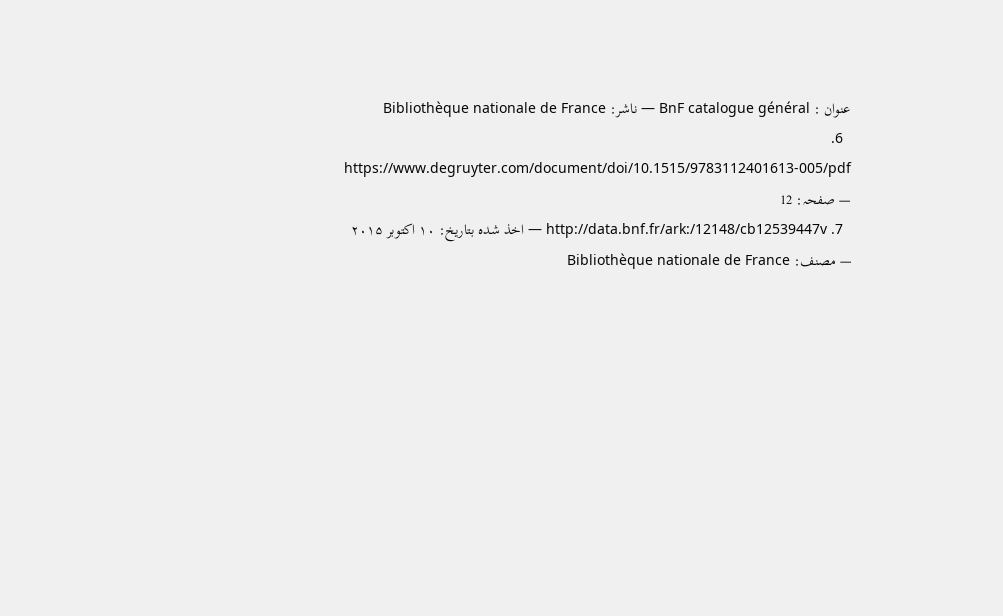عنوان : BnF catalogue général — ناشر: Bibliothèque nationale de France
  6. https://www.degruyter.com/document/doi/10.1515/9783112401613-005/pdf — صفحہ: 12
  7. http://data.bnf.fr/ark:/12148/cb12539447v — اخذ شدہ بتاریخ: ۱۰ اکتوبر ۲۰۱۵ — مصنف: Bibliothèque nationale de France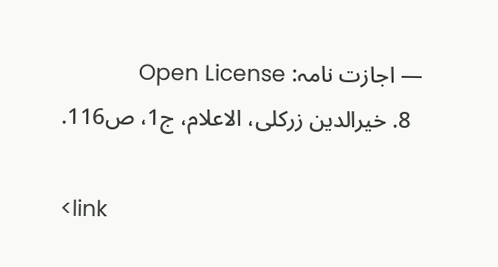— اجازت نامہ: Open License
  8. خیرالدین زرکلی، الاعلام، ج1، ص116.

<link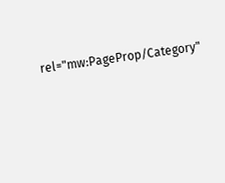rel="mw:PageProp/Category"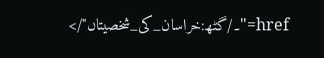href="۔/گٹھ:خراسان_کی_شخصیتاں"/>